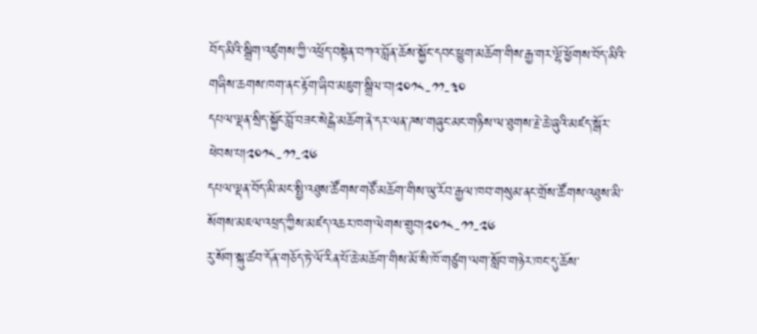བོད་མིའི་སྒྲིག་འཛུགས་ཀྱི་འཕྲོད་བསྟེན་བཀའ་བློན་ཆོས་སྐྱོང་དབང་ཕྱུག་མཆོག་གིས་རྒྱ་གར་ལྷོ་ཕྱོགས་བོད་མིའི་གཞིས་ཆགས་ཁག་ནང་རྟོག་ཞིབ་མཇུག་སྒྲིལ་བ།༢༠༡༨-༡༡-༣༠
དཔལ་ལྡན་སྲིད་སྐྱོང་བློ་བཟང་སེངྒེ་མཆོག་ནེ་དར་ལན་ཌས་གཞུང་མང་གཉིས་ལ་ཐུགས་རྗེ་ཆེ་ཞུའི་མཛད་སྒོར་ཕེབས་པ།༢༠༡༨-༡༡-༢༦
དཔལ་ལྡན་བོད་མི་མང་སྤྱི་འཐུས་ཚོགས་གཙོ་མཆོག་གིས་ཡུ་རོབ་རྒྱལ་ཁབ་གསུམ་ནང་གྲོས་ཚོགས་འཐུས་མི་སོགས་མཇལ་འཕྲད་ཀྱིས་མཛད་འཆར་ཁག་ལེགས་གྲུབ།༢༠༡༨-༡༡-༢༦
རུ་སོག་སྐུ་ཚབ་དོན་གཅོད་ཏེ་ལོ་རིན་པོ་ཆེ་མཆོག་གིས་མོ་སི་ཁོ་གཙུག་ལག་སློབ་གཉེར་ཁང་དུ་ཆོས་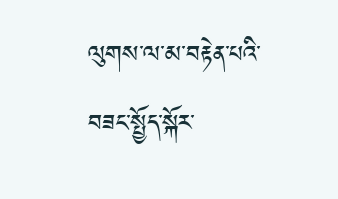ལུགས་ལ་མ་བརྟེན་པའི་བཟང་སྤྱོད་སྐོར་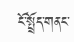ངོ་སྤྲོད་གནང་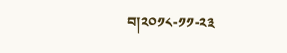བ།༢༠༡༨-༡༡-༢༣